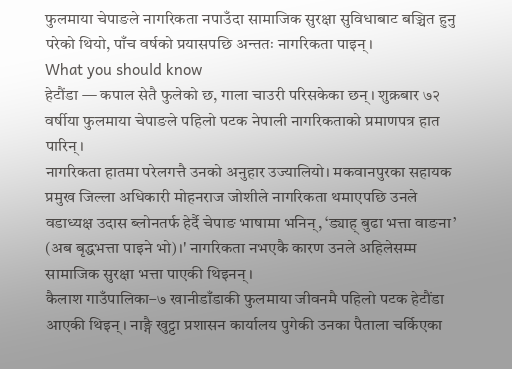फुलमाया चेपाङले नागरिकता नपाउँदा सामाजिक सुरक्षा सुविधाबाट बञ्चित हुनु परेको थियो, पाँच वर्षको प्रयासपछि अन्ततः नागरिकता पाइन्।
What you should know
हेटौंडा — कपाल सेतै फुलेको छ, गाला चाउरी परिसकेका छन्। शुक्रबार ७२ वर्षीया फुलमाया चेपाङले पहिलो पटक नेपाली नागरिकताको प्रमाणपत्र हात पारिन्।
नागरिकता हातमा परेलगत्तै उनको अनुहार उज्यालियो। मकवानपुरका सहायक प्रमुख जिल्ला अधिकारी मोहनराज जोशीले नागरिकता थमाएपछि उनले वडाध्यक्ष उदास ब्लोनतर्फ हेर्दै चेपाङ भाषामा भनिन्, ‘ड्याह् बुढा भत्ता वाङना’ (अब बृद्धभत्ता पाइने भो)।' नागरिकता नभएकै कारण उनले अहिलेसम्म सामाजिक सुरक्षा भत्ता पाएकी थिइनन्।
कैलाश गाउँपालिका–७ खानीडाँडाकी फुलमाया जीवनमै पहिलो पटक हेटौंडा आएकी थिइन्। नाङ्गै खुट्टा प्रशासन कार्यालय पुगेकी उनका पैताला चर्किएका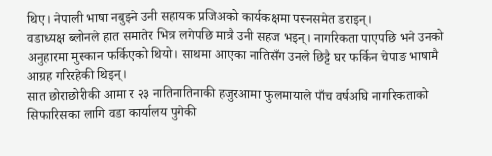थिए। नेपाली भाषा नबुझ्ने उनी सहायक प्रजिअको कार्यकक्षमा पस्नसमेत डराइन्।
वडाध्यक्ष ब्लोनले हात समातेर भित्र लगेपछि मात्रै उनी सहज भइन्। नागरिकता पाएपछि भने उनको अनुहारमा मुस्कान फर्किएको थियो। साथमा आएका नातिसँग उनले छिट्टै घर फर्किन चेपाङ भाषामै आग्रह गरिरहेकी थिइन्।
सात छोराछोरीकी आमा र २३ नातिनातिनाकी हजुरआमा फुलमायाले पाँच वर्षअघि नागरिकताको सिफारिसका लागि वडा कार्यालय पुगेकी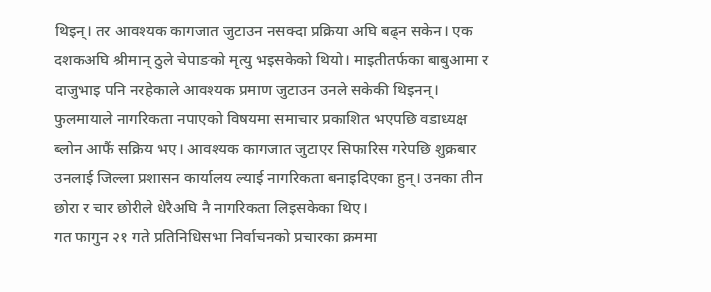थिइन्। तर आवश्यक कागजात जुटाउन नसक्दा प्रक्रिया अघि बढ्न सकेन। एक दशकअघि श्रीमान् ठुले चेपाङको मृत्यु भइसकेको थियो। माइतीतर्फका बाबुआमा र दाजुभाइ पनि नरहेकाले आवश्यक प्रमाण जुटाउन उनले सकेकी थिइनन्।
फुलमायाले नागरिकता नपाएको विषयमा समाचार प्रकाशित भएपछि वडाध्यक्ष ब्लोन आफैं सक्रिय भए। आवश्यक कागजात जुटाएर सिफारिस गरेपछि शुक्रबार उनलाई जिल्ला प्रशासन कार्यालय ल्याई नागरिकता बनाइदिएका हुन्। उनका तीन छोरा र चार छोरीले धेरैअघि नै नागरिकता लिइसकेका थिए।
गत फागुन २१ गते प्रतिनिधिसभा निर्वाचनको प्रचारका क्रममा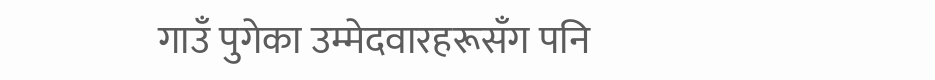गाउँ पुगेका उम्मेदवारहरूसँग पनि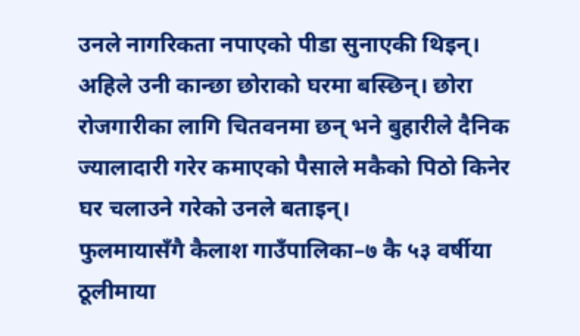उनले नागरिकता नपाएको पीडा सुनाएकी थिइन्। अहिले उनी कान्छा छोराको घरमा बस्छिन्। छोरा रोजगारीका लागि चितवनमा छन् भने बुहारीले दैनिक ज्यालादारी गरेर कमाएको पैसाले मकैको पिठो किनेर घर चलाउने गरेको उनले बताइन्।
फुलमायासँगै कैलाश गाउँपालिका–७ कै ५३ वर्षीया ठूलीमाया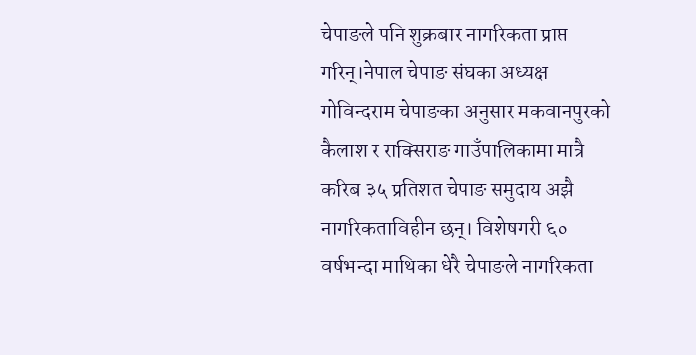चेपाङले पनि शुक्रबार नागरिकता प्राप्त गरिन्।नेपाल चेपाङ संघका अध्यक्ष गोविन्दराम चेपाङका अनुसार मकवानपुरको कैलाश र राक्सिराङ गाउँपालिकामा मात्रै करिब ३५ प्रतिशत चेपाङ समुदाय अझै नागरिकताविहीन छन्। विशेषगरी ६० वर्षभन्दा माथिका धेरै चेपाङले नागरिकता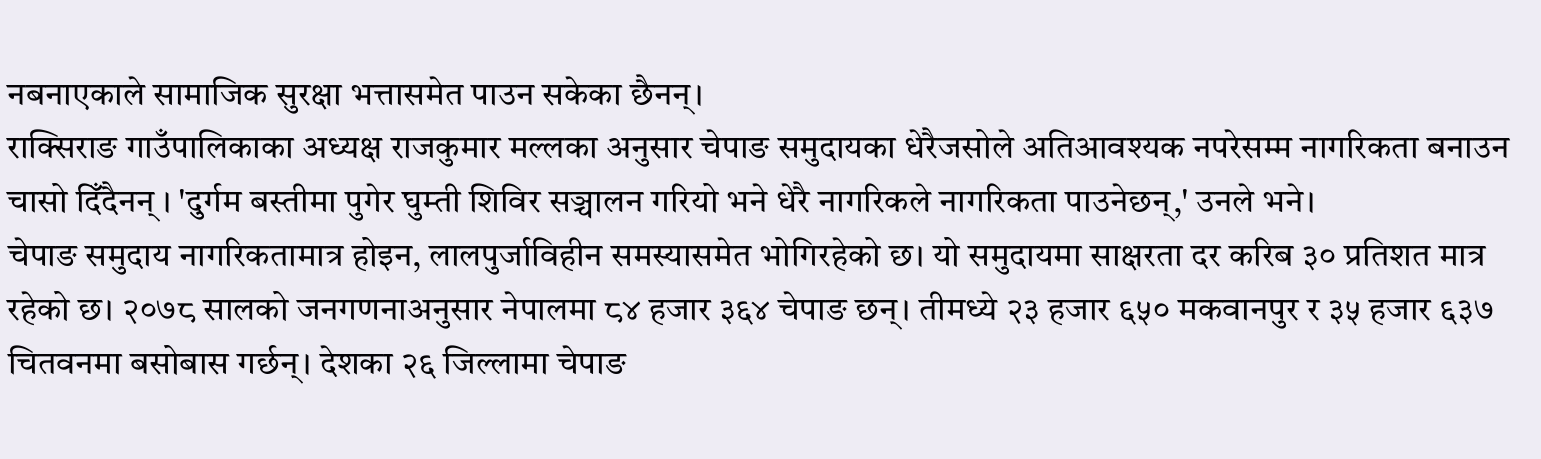नबनाएकाले सामाजिक सुरक्षा भत्तासमेत पाउन सकेका छैनन्।
राक्सिराङ गाउँपालिकाका अध्यक्ष राजकुमार मल्लका अनुसार चेपाङ समुदायका धेरैजसोले अतिआवश्यक नपरेसम्म नागरिकता बनाउन चासो दिँदैनन् । 'दुर्गम बस्तीमा पुगेर घुम्ती शिविर सञ्चालन गरियो भने धेरै नागरिकले नागरिकता पाउनेछन्,' उनले भने।
चेपाङ समुदाय नागरिकतामात्र होइन, लालपुर्जाविहीन समस्यासमेत भोगिरहेको छ। यो समुदायमा साक्षरता दर करिब ३० प्रतिशत मात्र रहेको छ। २०७८ सालको जनगणनाअनुसार नेपालमा ८४ हजार ३६४ चेपाङ छन्। तीमध्ये २३ हजार ६५० मकवानपुर र ३५ हजार ६३७ चितवनमा बसोबास गर्छन्। देशका २६ जिल्लामा चेपाङ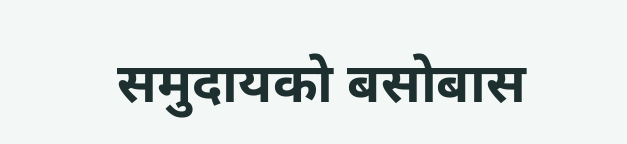समुदायको बसोबास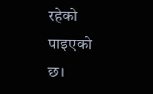रहेको पाइएको छ।